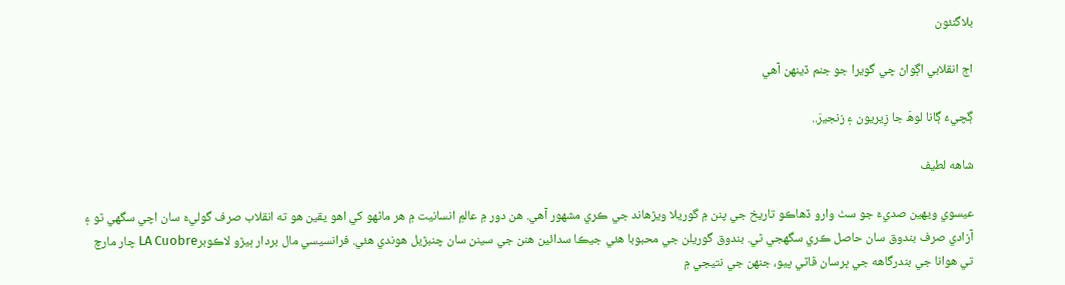بلاگنئون

اڄ انقلابي اڳواڻ چي گويرا جو جنم ڏينهن آھي

ڳچيءَ ڳانا لوھَ جا زِيريون ۽ زنجيرَ..

شاهه لطيف

عيسوي ويھين صديءَ جو سٺ وارو ڏهاڪو تاريخ جي پنن ۾ گوريلا ويڙهاند جي ڪري مشهور آهي. هن دور ۾ عالمِ انسانيت ۾ هر ماڻهو کي اهو يقين هو ته انقلاب صرف گوليءَ سان اچي سگهي ٿو ۽ آزادي صرف بندوق سان حاصل ڪري سگهجي ٿي. بندوق گوريلن جي محبوبا هئي جيڪا سدائين هنن جي سينن سان چنبڙيل هوندي هئي. فرانسيسي مال بردار ٻيڙو لاڪوبرLA Cuobre چار مارچ تي هوانا جي بندرگاهه جي ڀرسان ڦاٽي پيو، جنهن جي نتيجي ۾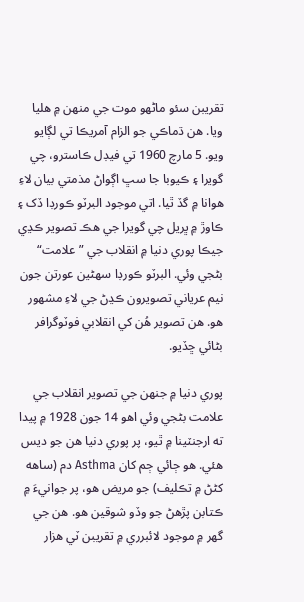تقريبن سئو ماڻهو موت جي منهن ۾ هليا ويا. هن ڌماڪي جو الزام آمريڪا تي لڳايو ويو. 5 مارچ 1960 تي فيڊل ڪاسترو، چي گويرا ۽ ڪيوبا جا سڀ اڳواڻ مذمتي بيان لاءِ هوانا ۾ گڏ ٿيا. اتي موجود البرٽو ڪورڊا ڏک ۽ ڪاوڙ ۾ ڀريل چي گويرا جي هڪ تصوير ڪڍي جيڪا پوري دنيا ۾ انقلاب جي ”علامت“ بڻجي وئي. البرٽو ڪورڊا سهڻين عورتن جون نيم عرياني تصويرون ڪڍڻ جي لاءِ مشهور هو. هن تصوير هُن کي انقلابي فوٽوگرافر بڻائي ڇڏيو.

پوري دنيا ۾ جنهن جي تصوير انقلاب جي علامت بڻجي وئي اهو 14 جون 1928 ۾ پيدا ته ارجنٽينا ۾ ٿيو، پر پوري دنيا هن جو ديس هئي. هو ڄائي ڄم کان Asthma دم (ساهه کڻڻ ۾ تڪليف) جو مريض هو، پر جوانيءَ ۾ ڪتابن پڙهڻ جو وڏو شوقين هو. هن جي گهر ۾ موجود لائبرري ۾ تقريبن ٽي هزار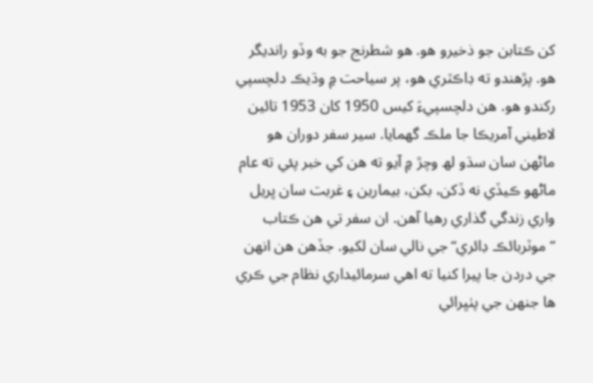کن ڪتابن جو ذخيرو هو. هو شطرنج جو به وڏو رانديگر هو. پڙهندو ته ڊاڪٽري هو، پر سياحت ۾ وڌيڪ دلچسپي رکندو هو. هن دلچسپيءَ کيس 1950 کان 1953 تائين لاطيني آمريڪا جا ملڪ گهمايا. سير سفر دوران هو ماڻهن سان سڌو لھ وچڙ ۾ آيو ته هن کي خبر پئي ته عام ماڻهو ڪيڏي نه ڏکن، بکن، بيمارين ۽ غربت سان ڀريل واري زندگي گذاري رهيا آهن. ان سفر تي هن ڪتاب ”موٽربائڪ ڊائري“ جي نالي سان لکيو. جڏھن ھن انهن جي دردن جا پيرا کنيا ته اهي سرمائيداري نظام جي ڪري ها جنهن جي پٺڀرائي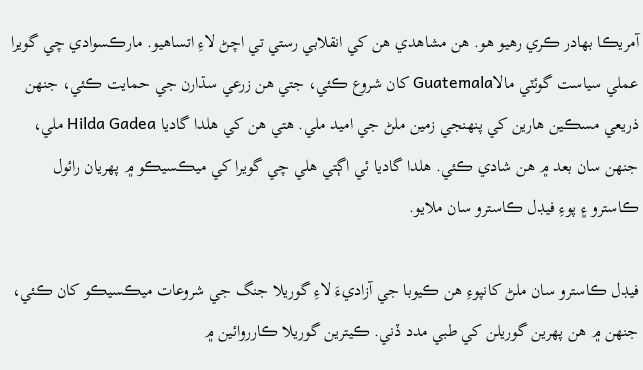آمريڪا بهادر ڪري رهيو هو. هن مشاهدي هن کي انقلابي رستي تي اچڻ لاءِ اتساهيو. مارڪسوادي چي گويرا عملي سياست گوئٽي مالاGuatemala کان شروع ڪئي، جتي هن زرعي سڌارن جي حمايت ڪئي، جنهن ذريعي مسڪين هارين کي پنهنجي زمين ملڻ جي اميد ملي. هتي هن کي هلدا گاديا Hilda Gadea ملي، جنهن سان بعد ۾ هن شادي ڪئي. هلدا گاديا ئي اڳتي هلي چي گويرا کي ميڪسيڪو ۾ پهريان رائول ڪاسترو ۽ پوءِ فيڊل ڪاسترو سان ملايو.

فيڊل ڪاسترو سان ملڻ کانپوءِ هن ڪيوبا جي آزاديءَ لاءِ گوريلا جنگ جي شروعات ميڪسيڪو کان ڪئي، جنهن ۾ هن پهرين گوريلن کي طبي مدد ڏني. ڪيترين گوريلا ڪارروائين ۾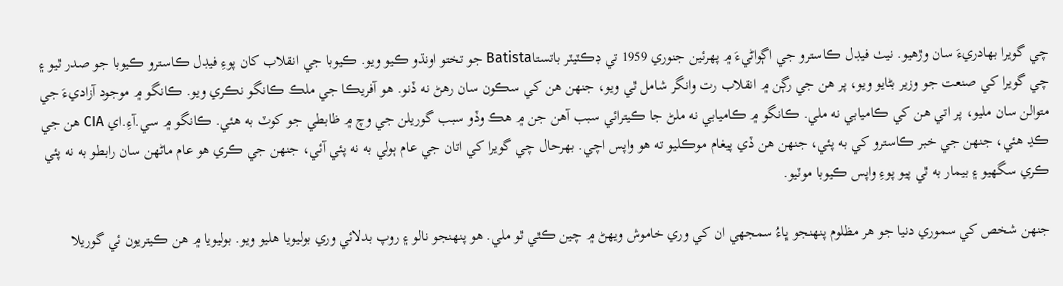چي گويرا بهادريءَ سان وڙهيو. نيٺ فيڊل ڪاسترو جي اڳواڻيءَ ۾ پھرئين جنوري 1959 تي ڊڪٽيٽر باتستاBatista جو تختو اونڌو ڪيو ويو. ڪيوبا جي انقلاب کان پوءِ فيڊل ڪاسترو ڪيوبا جو صدر ٿيو ۽ چي گويرا کي صنعت جو وزير بڻايو ويو، پر هن جي رڳن ۾ انقلاب رت وانگر شامل ٿي ويو، جنهن هن کي سڪون سان رهڻ نه ڏنو. هو آفريڪا جي ملڪ ڪانگو نڪري ويو. ڪانگو ۾ موجود آزاديءَ جي متوالن سان مليو، پر اتي هن کي ڪاميابي نه ملي. ڪانگو ۾ ڪاميابي نه ملڻ جا ڪيترائي سبب آهن جن ۾ هڪ وڏو سبب گوريلن جي وچ ۾ ظابطي جو کوٽ به ھئي. ڪانگو ۾ سي.آءِ.اي CIA هن جي ڪڍ هئي، جنهن جي خبر ڪاسترو کي به پئي، جنهن هن ڏي پيغام موڪليو ته هو واپس اچي. بهرحال چي گويرا کي اتان جي عام ٻولي به نه پئي آئي، جنهن جي ڪري هو عام ماڻهن سان رابطو به نه پئي ڪري سگهيو ۽ بيمار به ٿي پيو پوءِ واپس ڪيوبا موٽيو.

جنهن شخص کي سموري دنيا جو ھر مظلوم پنهنجو ڀاءُ سمجهي ان کي وري خاموش ويهڻ ۾ چين ڪٿي ٿو ملي. هو پنهنجو نالو ۽ روپ بدلائي وري بوليويا هليو ويو. بوليويا ۾ هن ڪيتريون ئي گوريلا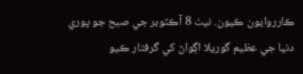ڪارروايون ڪيون. نيٺ 8 آڪٽوبر جي صبح جو پوري دنيا جي عظيم گوريلا اڳواڻ کي گرفتار ڪيو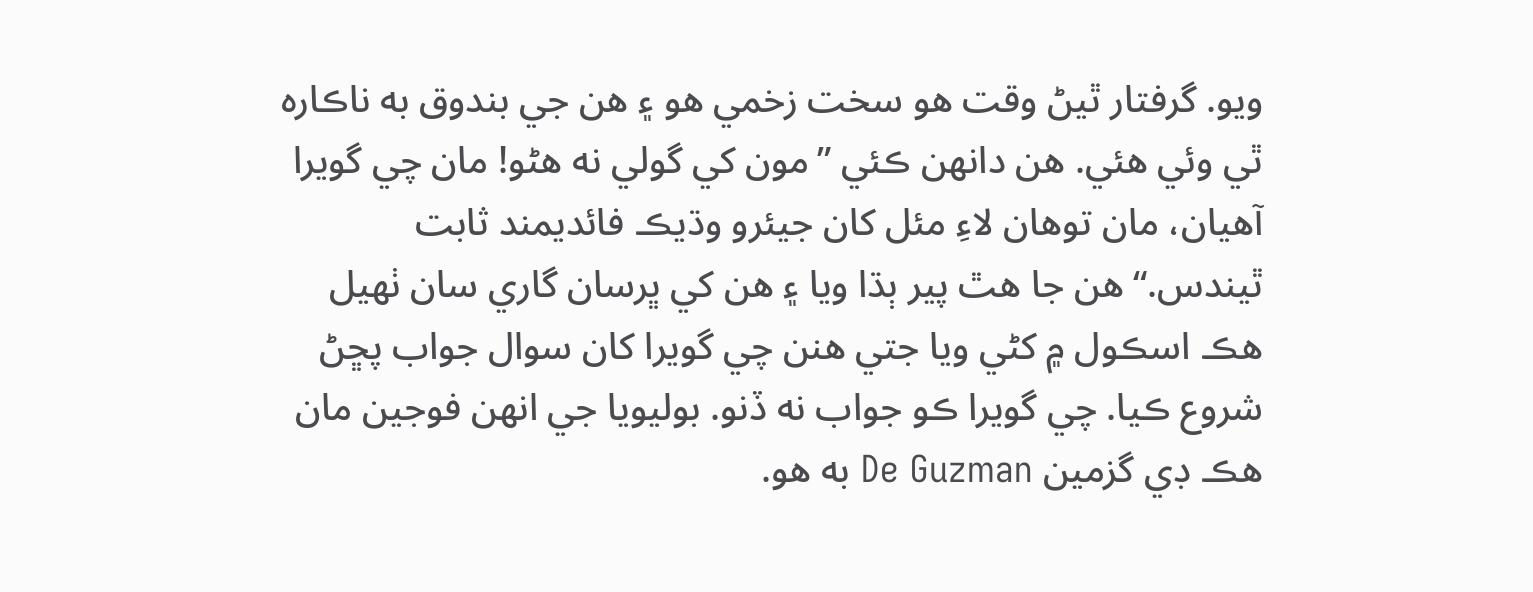ويو. گرفتار ٿيڻ وقت هو سخت زخمي هو ۽ هن جي بندوق به ناڪاره ٿي وئي هئي. هن دانهن ڪئي ”مون کي گولي نه هڻو! مان چي گويرا آهيان، مان توهان لاءِ مئل کان جيئرو وڌيڪ فائديمند ثابت ٿيندس.“ هن جا هٿ پير ٻڌا ويا ۽ هن کي ڀرسان گاري سان ٺهيل هڪ اسڪول ۾ کڻي ويا جتي هنن چي گويرا کان سوال جواب پڇڻ شروع ڪيا. چي گويرا ڪو جواب نه ڏنو. بوليويا جي انهن فوجين مان هڪ ڊي گزمين De Guzman به هو.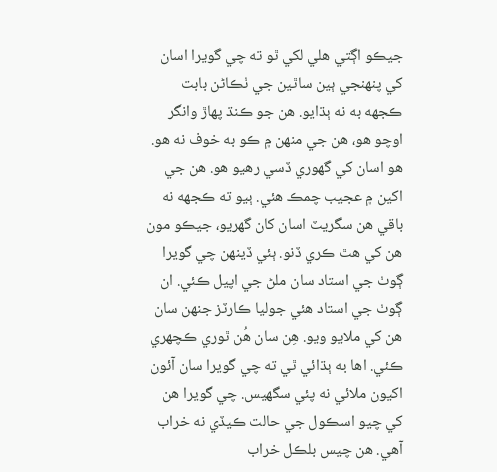جيڪو اڳتي هلي لکي ٿو ته چي گويرا اسان کي پنهنجي ٻين ساٿين جي ٺڪاڻن بابت ڪجهه به نه ٻڌايو. هن جو ڪنڌ پهاڙ وانگر اوچو هو، هن جي منهن ۾ ڪو به خوف نه هو. هو اسان کي گهوري ڏسي رهيو هو. هن جي اکين ۾ عجيب چمڪ هئي. ٻيو ته ڪجهه نه باقي هن سگريٽ اسان کان گهريو، جيڪو مون هن کي هٿ ڪري ڏنو. ٻئي ڏينهن چي گويرا ڳوٺ جي استاد سان ملڻ جي اپيل ڪئي. ان ڳوٺ جي استاد هئي جوليا ڪارٽز جنهن سان هن کي ملايو ويو. هِن سان هُن ٿوري ڪچهري ڪئي. اها به ٻڌائي ٿي ته چي گويرا سان آئون اکيون ملائي نه پئي سگهيس. چي گويرا هن کي چيو اسڪول جي حالت ڪيڏي نه خراب آهي. هن چيس بلڪل خراب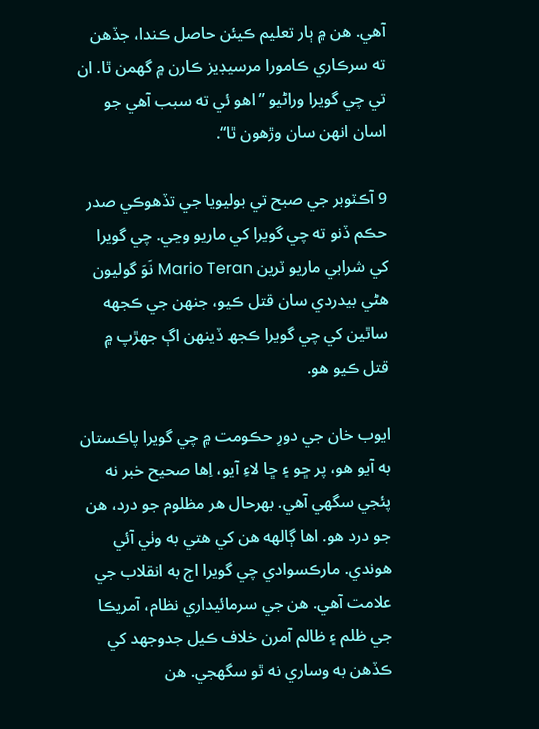آهي. هن ۾ ٻار تعليم ڪيئن حاصل ڪندا، جڏھن ته سرڪاري ڪامورا مرسيڊيز ڪارن ۾ گهمن ٿا. ان تي چي گويرا وراڻيو ”اهو ئي ته سبب آهي جو اسان انهن سان وڙهون ٿا“.

9 آڪٽوبر جي صبح تي بوليويا جي تڏهوڪي صدر حڪم ڏنو ته چي گويرا کي ماريو وڃي. چي گويرا کي شرابي ماريو ٽرين Mario Teran نَوَ گوليون هڻي بيدردي سان قتل ڪيو، جنھن جي ڪجهه ساٿين کي چي گويرا ڪجھ ڏينھن اڳ جھڙپ ۾ قتل ڪيو هو.

ايوب خان جي دورِ حڪومت ۾ چي گويرا پاڪستان به آيو هو، پر ڇو ۽ ڇا لاءِ آيو، اِها صحيح خبر نه پئجي سگهي آهي. بهرحال هر مظلوم جو درد، هن جو درد هو. اها ڳالهه هن کي هتي به وٺي آئي هوندي. مارڪسوادي چي گويرا اڄ به انقلاب جي علامت آهي. هن جي سرمائيداري نظام، آمريڪا جي ظلم ۽ ظالم آمرن خلاف ڪيل جدوجهد کي ڪڏهن به وساري نه ٿو سگهجي. هن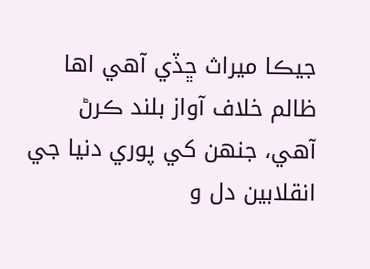جيڪا ميراث ڇڏي آهي اها ظالم خلاف آواز بلند ڪرڻ آهي، جنهن کي پوري دنيا جي انقلابين دل و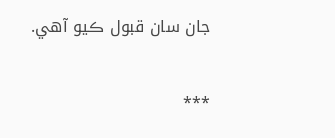جان سان قبول ڪيو آهي.

***